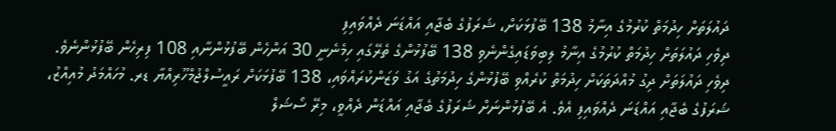ދައުލަތަށް ހިދުމަތް ކުރުމުގެ އިނާމު 138 ބޭފުޅަކަށް، ޝަރަފުގެ ބެޖާއި އައްޑަނަ ދެއްވައިފި
ދިވެހި ދައުލަތަށް ހިދުމަތް ކުރުމުގެ އިނާމު ލިބިވަޑައިގެންނެވި 138 ބޭފުޅުންގެ ތެރޭގައި ހިމެނެނީ 30 އަންހެން ބޭފުޅުންނާއި 108 ފިރިހެން ބޭފުޅުންނެވެ.
ދިވެހި ދައުލަތަށް ދިގު މުއްދަތަކަށް ހިދުމަތް ކުރެއްވި ބޭފުޅުންގެ ހިދުމަތުގެ އަގު ވަޒަންކުރައްވައި، 138 ބޭފުޅަކަށް ރައީސުލްޖުމްހޫރިއްޔާ ޑރ. މުހައްމަދު މުއިއްޒު، ޝަރަފުގެ ބެޖާއި އައްޑަނަ ދެއްވައިފި އެވެ. އެ ބޭފުޅުންނަށް ޝަރަފުގެ ބެޖާއި އައްޑަން ދެއްވީ، މިރޭ ސޯޝަލް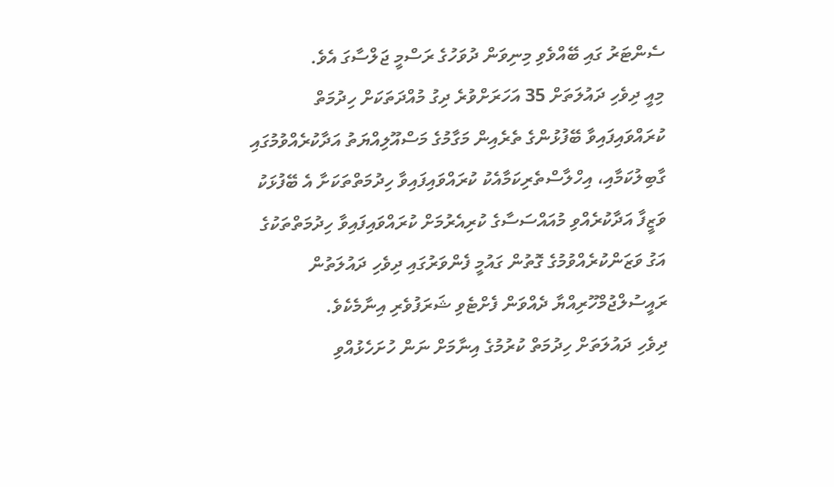ސެންޓަރު ގައި ބޭއްވެވި މިނިވަން ދުވަހުގެ ރަސްމީ ޖަލްސާގަ އެވެ.
މިއީ ދިވެހި ދައުލަތަށް 35 އަހަރަށްވުރެ ދިގު މުއްދަތަކަށް ހިދުމަތް ކުރައްވައިފައިވާ ބޭފުޅުންގެ ތެރެއިން މަގާމުގެ މަސްއޫލިއްޔަތު އަދާކުރެއްވުމުގައި ގާބިލުކަމާއި، އިހްލާސްތެރިކަމާއެކު ކުރައްވައިފައިވާ ހިދުމަތްތަކަށާ އެ ބޭފުޅަކު ވަޒީފާ އަދާކުރެއްވި މުއައްސަސާގެ ކުރިއެރުމަށް ކުރައްވައިފައިވާ ހިދުމަތްތަކުގެ އަގު ވަޒަންކުރެއްވުމުގެ ގޮތުން ގައުމީ ފެންވަރުގައި ދިވެހި ދައުލަތުން ރައީސުލްޖުމްހޫރިއްޔާ ދެއްވަން ފެށްޓެވި ޝަރަފުވެރި އިނާމެކެވެ.
ދިވެހި ދައުލަތަށް ހިދުމަތް ކުރުމުގެ އިނާމަށް ނަން ހުށަހެޅުއްވި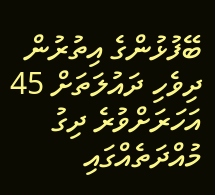ބޭފުޅުންގެ އިތުރުން ދިވެހި ދައުލަތަށް 45 އަހަރަށްވުރެ ދިގު މުއްދަތެއްގައި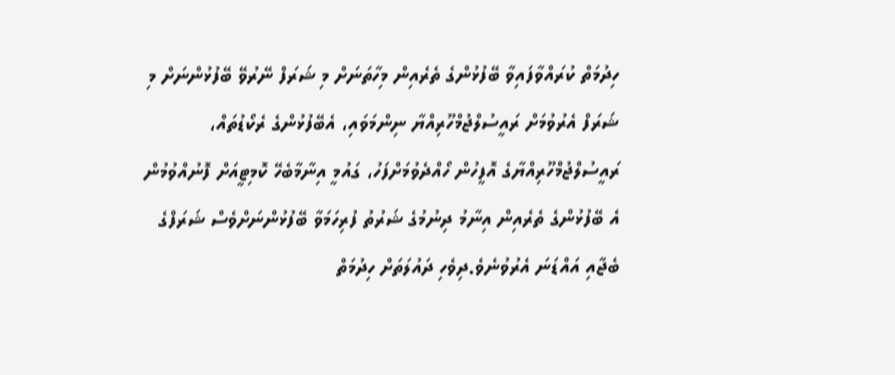ހިދުމަތް ކުރައްވާފައިވާ ބޭފުޅުންގެ ތެރެއިން މިހާތަނަށް މި ޝަރަފް ނޭރުވޭ ބޭފުޅުންނަށް މި ޝަރަފް އެރުވުމަށް ރައީސުލްޖުމްހޫރިއްޔާ ނިންމަވައި، އެބޭފުޅުންގެ ރެކޯޑުތައް، ރައީސުލްޖުމްހޫރިއްޔާގެ އޮފީހުން ހޯއްދެވުމަށްފަހު، ގައުމީ އިނާމާބެހޭ ކޮމިޓީއަށް ފޮނުއްވުމުން އެ ބޭފުޅުންގެ ތެރެއިން އިނާމު ދިނުމުގެ ޝަރުތު ފުރިހަމަވާ ބޭފުޅުންނަށްވެސް ޝަރަފްގެ ބެޖާއި އައްޑަނަ އެރުވުނެވެ.ދިވެހި ދައުލަތަށް ހިދުމަތް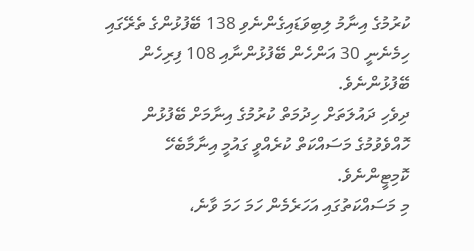ކުރުމުގެ އިނާމު ލިބިވަޑައިގެންނެވި 138 ބޭފުޅުންގެ ތެރޭގައި ހިމެނެނީ 30 އަންހެން ބޭފުޅުންނާއި 108 ފިރިހެން ބޭފުޅުންނެވެ.
ދިވެހި ދައުލަތަށް ހިދުމަތް ކުރުމުގެ އިނާމަށް ބޭފުޅުން ހޮއްވެވުމުގެ މަސައްކަތް ކުރެއްވީ ގައުމީ އިނާމާބެހޭ ކޮމިޓީންނެވެ.
މި މަސައްކަތުގައި އަހަރެމެން ހަމަ ހަމަ ވާނެ،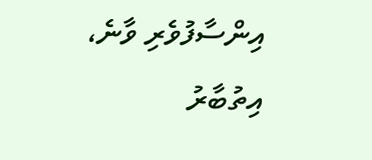އިންސާފުވެރި ވާނެ، އިތުބާރު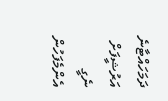ދަމަހައްޓާނެ
އަރުޝީފަށް ނެގީ
އެންމެފަހުން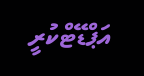އަޕްޑޭޓްކުރީ